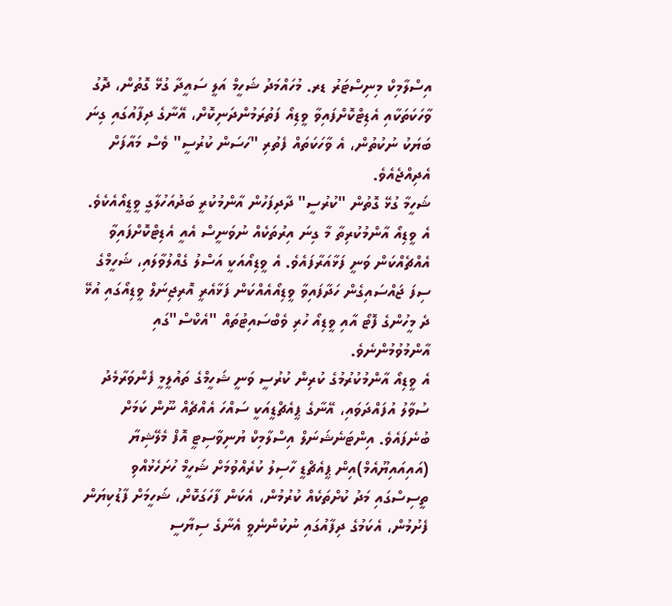އިސްލާމިކް މިނިސްޓަރު ޑރ. މުހައްމަދު ޝަހީމް އަލީ ސައީދާ ގުޅޭ ގޮތުން، ދޮގު ވާހަކަތަކާއި އެޑިޓްކޮށްފައިވާ ވީޑިއޯ ފަތުރަމުންދަނިކޮށް، އޭނާގެ ދިފާއުގައި ގިނަ ބަޔަކު ނުކުތުން، އެ ވާހަކަތައް ފެތުރި "ހަސަން ކުރުސީ" ވެސް މައާފަށް އެދިއްޖެއެވެ.
ޝަހީމާ ގުޅޭ ގޮތުން "ކުރުސީ" ދާދިފަހުން އާންމުކުރީ ބަދުއަހުލާގީ ވީޑީއޯއެކެވެ. އެ ވީޑިއޯ އާންމުކުރިތާ މާ ގިނަ އިރުތަކެއް ނުވަނީސް އެއީ އެޑިޓްކޮށްފައިވާ އެއްޗެއްކަން ވަނީ ފަޅާއަރާފައެވެ. އެ ވީޑިއޯއަކީ އަސްލު ގެއްލުވާލައި، ޝަހީމްގެ ސިފަ ޖައްސައިގެން ހަދާފައިވާ ވީޑިއޯއެއްކަން ފަޅާއެރީ އޮރިޖިނަލް ވީޑިއޯގައި އުޅޭ ދެ މީހުންގެ ފޮޓޯ އާއި ވީޑިއޯ ހުރި ވެބްސައިޓުތައް "އެކްސް"ގައި އާންމުވުމުންނެވެ.
އެ ވީޑިއޯ އާންމުކުރުމުގެ ކުރިން ކުރުސީ ވަނީ ޝަހީމްގެ ތައުލީމީ ފެންވަރާމެދު ސުވާލު އުފައްދަވައި، އޭނާގެ ޕީއެޗްޑީއަކީ ސައްހަ އެއްޗެއް ނޫން ކަމަށް ބުނެފައެވެ. އިންޓަނެޝަނަލް އިސްލާމިކް ޔުނިވާސިޓީ އޮފް މެލޭޝިޔާ (އައިއައިޔޫއެމް)އިން ޕީއެޗްޑީ ހާސިލު ކުރެއްވުމަށް ޝަހީމް ހުށަހެޅުއްވި ތީސިސްގައި މަދު ކުށްތަކެއް ކުރުމުން، އެކަން ފާހަގަކޮށް، ޝަހީމަށް ފާޑުކިޔަން ފެށުމުން، އެކަމުގެ ދިފާއުގައި ނުކުންނެވީ އެނާގެ ސިޔާސީ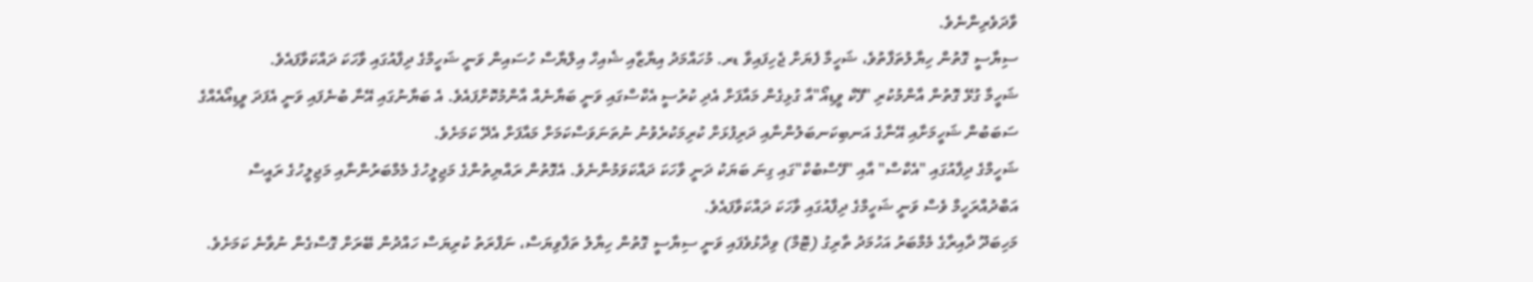ވާދަވެރިންނެވެ.
ސިޔާސީ ގޮތުން ހިޔާލުތަފާތުވެ، ޝަހީމާ ފެޔަށް ޖެހިފައިވާ ޑރ. މުހައްމަދު އިޔާޒާއި ޝެއިހް އިލްޔާސް ހުސައިން ވަނީ ޝަހީމްގެ ދިފާއުގައި ވާހަކަ ދައްކަވާފައެވެ.
ޝަހީމާ ގުޅޭ ގޮތުން އާންމުކުރި "ފޭކް ވީޑިއޯ"އާ ގުޅިގެން މައާފަށް އެދި ކުރުސީ އެކްސްގައި ވަނީ ބަޔާނެއް އާންމުކޮށްފައެވެ. އެ ބަޔާނުގައި އޭނާ ބުނެފައި ވަނީ އެފަދަ ވީޑިއޯއެއްގެ ސަބަބުން ޝަހީމަށާއި އޭނާގެ އަނބިކަނބަލުންނާއި ދަރިފުޅަށް ކުރިމަކުރެވުނު ނުތަނަވަސްކަމަށް މައާފަށް އެދޭ ކަމަށެވެ.
ޝަހީމްގެ ދިފާއުގައި "އެކްސް" އާއި "ފޭސްބުކް"ގައި ގިނަ ބަޔަކު ދަނީ ވާހަކަ ދައްކަވަމުންނެވެ. އެގޮތުން ރައްޔިތުންގެ މަޖިލީހުގެ މެމްބަރުންނާއި މަޖިލީހުގެ ރައީސް އަބްދުއްރަހީމް ވެސް ވަނީ ޝަހީމްގެ ދިފާއުގައި ވާހަކަ ދައްކަވާފައެވެ.
މަހިބަދޫ ދާއިރާގެ މެމްބަރު އަހުމަދު ތާރިގު (ޓޮމް) ވިދާޅުވެފައި ވަނީ ސިޔާސީ ގޮތުން ހިޔާލު ތަފާވިޔަސް، ނަފްރަތު ކުރިޔަސް ހައްދުން ބޭރަށް ގޮސްގެން ނުވާނެ ކަމަށެވެ.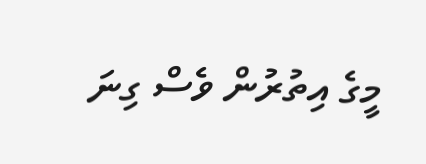މީގެ އިތުރުން ވެސް ގިނަ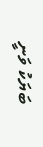ބަޔަކު ވަނީ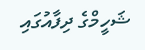ޝަހީމްގެ ދިފާއުގައި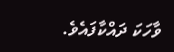ވާހަކަ ދައްކާފައެވެ.